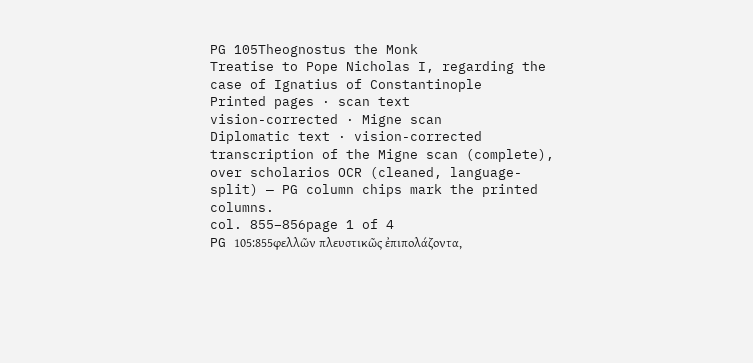PG 105Theognostus the Monk
Treatise to Pope Nicholas I, regarding the case of Ignatius of Constantinople
Printed pages · scan text
vision-corrected · Migne scan
Diplomatic text · vision-corrected transcription of the Migne scan (complete), over scholarios OCR (cleaned, language-split) — PG column chips mark the printed columns.
col. 855–856page 1 of 4
PG 105:855φελλῶν πλευστικῶς ἐπιπολάζοντα,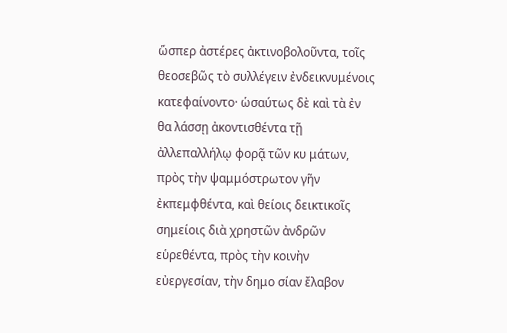ὥσπερ ἀστέρες ἀκτινοβολοῦντα, τοῖς θεοσεβῶς τὸ συλλέγειν ἐνδεικνυμένοις κατεφαίνοντο· ὡσαύτως δὲ καὶ τὰ ἐν θα λάσσῃ ἀκοντισθέντα τῇ ἀλλεπαλλήλῳ φορᾷ τῶν κυ μάτων, πρὸς τὴν ψαμμόστρωτον γῆν ἐκπεμφθέντα, καὶ θείοις δεικτικοῖς σημείοις διὰ χρηστῶν ἀνδρῶν εὑρεθέντα, πρὸς τὴν κοινὴν εὐεργεσίαν, τὴν δημο σίαν ἔλαβον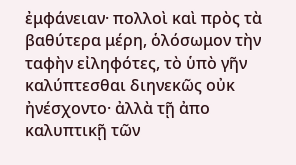ἐμφάνειαν· πολλοὶ καὶ πρὸς τὰ βαθύτερα μέρη, ὁλόσωμον τὴν ταφὴν εἰληφότες, τὸ ὑπὸ γῆν καλύπτεσθαι διηνεκῶς οὐκ ἠνέσχοντο· ἀλλὰ τῇ ἀπο καλυπτικῇ τῶν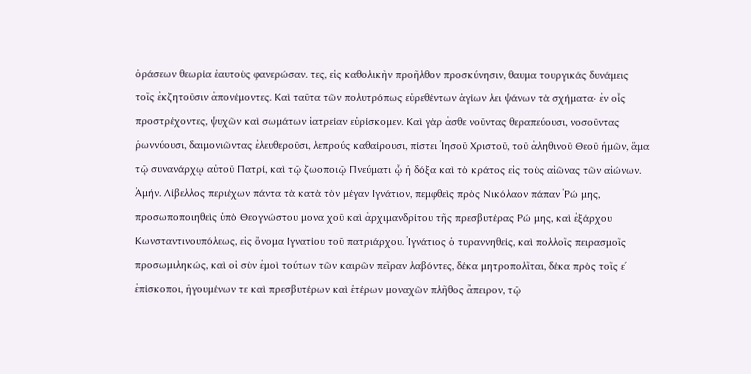ὁράσεων θεωρία ἑαυτοὺς φανερώσαν. τες, εἰς καθολικὴν προῆλθον προσκύνησιν, θαυμα τουργικάς δυνάμεις τοῖς ἐκζητοῦσιν ἀπονέμοντες. Καὶ ταῦτα τῶν πολυτρόπως εὑρεθέντων ἁγίων λει ψάνων τὰ σχήματα· ἐν οἷς προστρέχοντες, ψυχῶν καὶ σωμάτων ἰατρείαν εὑρίσκομεν. Καὶ γὰρ ἀσθε νοῦντας θεραπεύουσι, νοσοῦντας ῥωννύουσι, δαιμονιῶντας ἐλευθεροῦσι, λεπρούς καθαίρουσι, πίστει Ἰησοῦ Χριστοῦ, τοῦ ἀληθινοῦ Θεοῦ ἡμῶν, ἅμα τῷ συνανάρχῳ αὐτοῦ Πατρί, καὶ τῷ ζωοποιῷ Πνεύματι ᾧ ἡ δόξα καὶ τὸ κράτος εἰς τοὺς αἰῶνας τῶν αἰώνων. Ἀμήν. Λίβελλος περιέχων πάντα τὰ κατὰ τὸν μέγαν Ιγνάτιον, πεμφθεὶς πρὸς Νικόλαον πάπαν Ῥώ μης, προσωποποιηθεὶς ὑπὸ Θεογνώστου μονα χοῦ καὶ ἀρχιμανδρίτου τῆς πρεσβυτέρας Ρώ μης, καὶ ἐξάρχου Κωνσταντινουπόλεως, εἰς ὄνομα Ιγνατίου τοῦ πατριάρχου. Ἰγνάτιος ὁ τυραννηθείς, καὶ πολλοῖς πειρασμοῖς προσωμιληκώς, καὶ οἱ σὺν ἐμοὶ τούτων τῶν καιρῶν πεῖραν λαβόντες, δέκα μητροπολῖται, δέκα πρὸς τοῖς εʹ ἐπίσκοποι, ἡγουμένων τε καὶ πρεσβυτέρων καὶ ἑτέρων μοναχῶν πλῆθος ἄπειρον, τῷ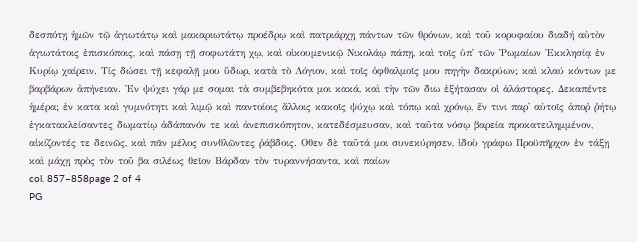δεσπότῃ ἡμῶν τῷ ἁγιωτάτῳ καὶ μακαριωτάτῳ προέδρῳ καὶ πατριάρχῃ πάντων τῶν θρόνων, καὶ τοῦ κορυφαίου διαδή αὐτὸν ἁγιωτάτοις ἐπισκόποις, καὶ πάσῃ τῇ σοφωτάτη χῳ, καὶ οἰκουμενικῷ Νικολάῳ πάπῃ, καὶ τοῖς ὑπ᾽ τῶν Ῥωμαίων Ἐκκλησίᾳ ἐν Κυρίῳ χαίρειν. Τίς δώσει τῇ κεφαλῇ μου ὕδωρ, κατὰ τὸ Λόγιον, καὶ τοῖς ὀφθαλμοῖς μου πηγὴν δακρύων; καὶ κλαύ κόντων με βαρβάρων ἀπήνειαν. Ἐν ψύχει γάρ με σομαι τὰ συμβεβηκότα μοι κακά, καὶ τὴν τῶν διω ἐξήτασαν οἱ ἀλάστορες. Δεκαπέντε ἡμέρα; ἐν κατα καὶ γυμνότητι καὶ λιμῷ καὶ παντοίοις ἄλλοις κακοῖς ψύχῳ καὶ τόπῳ καὶ χρόνῳ, ἔν τινι παρ' αὐτοῖς ἀποῤ ῥήτῳ ἐγκατακλείσαντες δωματίῳ ἀδάπανόν τε καὶ ἀνεπισκόπητον, κατεδέσμευσαν, καὶ ταῦτα νόσῳ βαρεία προκατειλημμένον, αἰκίζοντές τε δεινῶς, καὶ πᾶν μέλος συνθλῶντες ῥάβδοις. Οθεν δὲ ταῦτά μοι συνεκύρησεν, ἰδοὺ γράφω Προϋπῆρχον ἐν τάξῃ καὶ μάχῃ πρὸς τὸν τοῦ βα σιλέως θεῖον Βάρδαν τὸν τυραννήσαντα, καὶ παίων
col. 857–858page 2 of 4
PG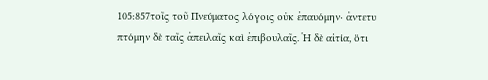105:857τοῖς τοῦ Πνεύματος λόγοις οὐκ ἐπαυόμην· ἀντετυ πτόμην δὲ ταῖς ἀπειλαῖς καὶ ἐπιβουλαῖς. Ἡ δὲ αἰτία, ὅτι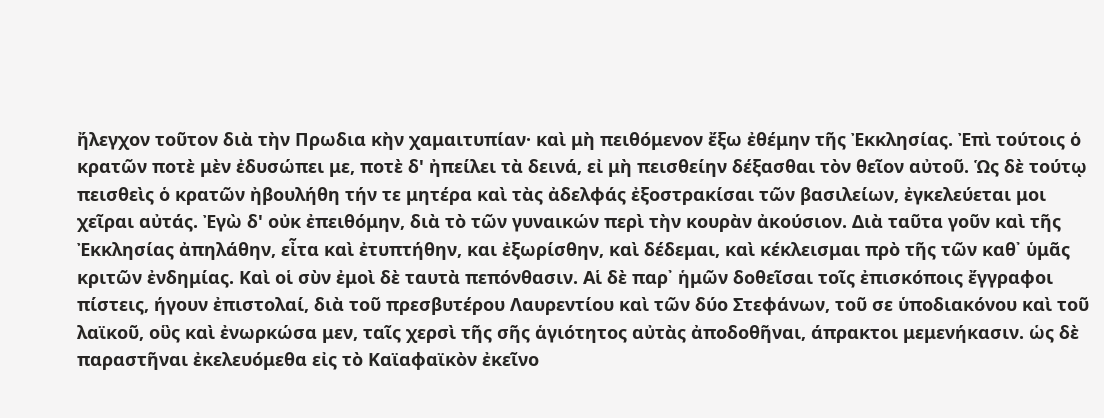ἤλεγχον τοῦτον διὰ τὴν Πρωδια κὴν χαμαιτυπίαν· καὶ μὴ πειθόμενον ἔξω ἐθέμην τῆς Ἐκκλησίας. Ἐπὶ τούτοις ὁ κρατῶν ποτὲ μὲν ἐδυσώπει με, ποτὲ δ' ἠπείλει τὰ δεινά, εἰ μὴ πεισθείην δέξασθαι τὸν θεῖον αὐτοῦ. Ὡς δὲ τούτῳ πεισθεὶς ὁ κρατῶν ἠβουλήθη τήν τε μητέρα καὶ τὰς ἀδελφάς ἐξοστρακίσαι τῶν βασιλείων, ἐγκελεύεται μοι χεῖραι αὐτάς. Ἐγὼ δ' οὐκ ἐπειθόμην, διὰ τὸ τῶν γυναικών περὶ τὴν κουρὰν ἀκούσιον. Διὰ ταῦτα γοῦν καὶ τῆς Ἐκκλησίας ἀπηλάθην, εἶτα καὶ ἐτυπτήθην, και ἐξωρίσθην, καὶ δέδεμαι, καὶ κέκλεισμαι πρὸ τῆς τῶν καθ᾽ ὑμᾶς κριτῶν ἐνδημίας. Καὶ οἱ σὺν ἐμοὶ δὲ ταυτὰ πεπόνθασιν. Αἱ δὲ παρ᾽ ἡμῶν δοθεῖσαι τοῖς ἐπισκόποις ἔγγραφοι πίστεις, ήγουν ἐπιστολαί, διὰ τοῦ πρεσβυτέρου Λαυρεντίου καὶ τῶν δύο Στεφάνων, τοῦ σε ὑποδιακόνου καὶ τοῦ λαϊκοῦ, οὓς καὶ ἐνωρκώσα μεν, ταῖς χερσὶ τῆς σῆς ἁγιότητος αὐτὰς ἀποδοθῆναι, άπρακτοι μεμενήκασιν. ὡς δὲ παραστῆναι ἐκελευόμεθα εἰς τὸ Καϊαφαϊκὸν ἐκεῖνο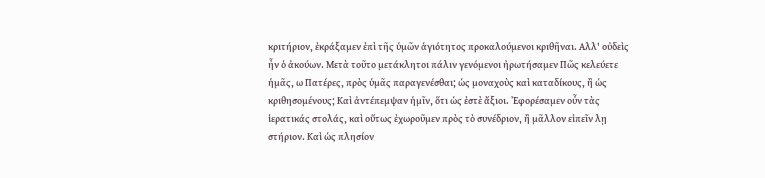κριτήριον, ἐκράξαμεν ἐπὶ τῆς ὑμῶν ἁγιότητος προκαλούμενοι κριθῆναι. Αλλ' οὐδεὶς ἦν ὁ ἀκούων. Μετὰ τοῦτο μετάκλητοι πάλιν γενόμενοι ἠρωτήσαμεν Πῶς κελεύετε ἡμᾶς, ω Πατέρες, πρὸς ὑμᾶς παραγενέσθαι; ὡς μοναχοὺς καὶ καταδίκους, ἢ ὡς κριθησομένους; Καὶ ἀντέπεμψαν ἡμῖν, ὅτι ὡς ἐστὲ ἄξιοι. Ἐφορέσαμεν οὖν τὰς ἱερατικάς στολάς, καὶ οὕτως ἐχωροῦμεν πρὸς τὸ συνέδριον, ἢ μᾶλλον εἰπεῖν λῃ στήριον. Καὶ ὡς πλησίον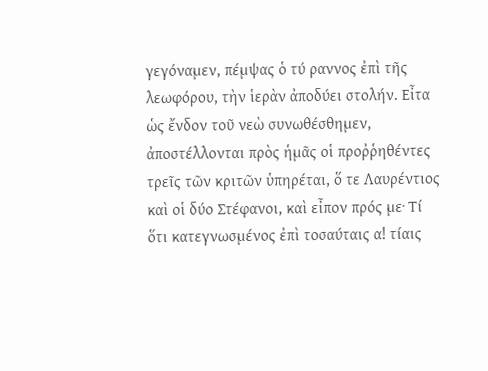γεγόναμεν, πέμψας ὁ τύ ραννος ἐπὶ τῆς λεωφόρου, τὴν ἱερὰν ἀποδύει στολήν. Εἶτα ὡς ἔνδον τοῦ νεὼ συνωθέσθημεν, ἀποστέλλονται πρὸς ἡμᾶς οἱ προῤῥηθέντες τρεῖς τῶν κριτῶν ὑπηρέται, ὅ τε Λαυρέντιος καὶ οἱ δύο Στέφανοι, καὶ εἶπον πρός με· Τί ὅτι κατεγνωσμένος ἐπὶ τοσαύταις α! τίαις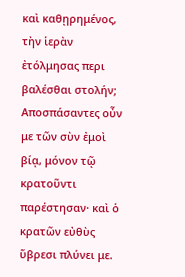καὶ καθῃρημένος, τὴν ἱερὰν ἐτόλμησας περι βαλέσθαι στολήν; Αποσπάσαντες οὖν με τῶν σὺν ἐμοὶ βίᾳ, μόνον τῷ κρατοῦντι παρέστησαν· καὶ ὁ κρατῶν εὐθὺς ὕβρεσι πλύνει με.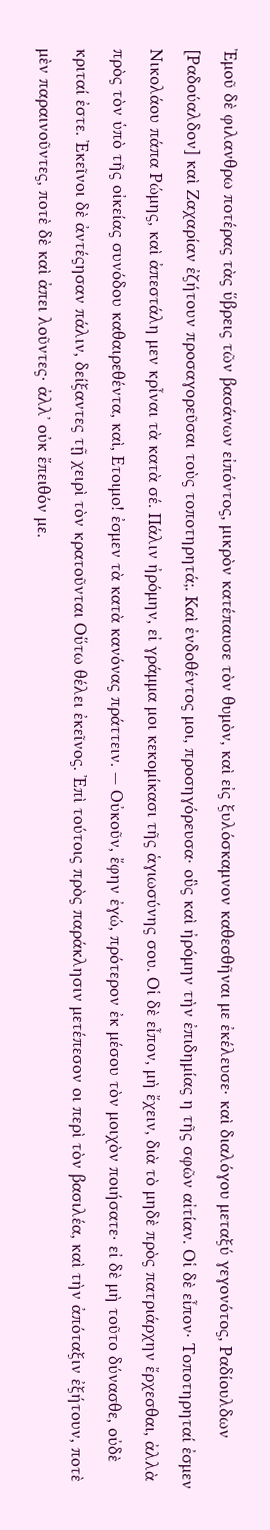Ἐμοῦ δὲ φιλανθρω ποτέρας τὰς ὕβρεις τῶν βασάνων εἰπόντος, μικρὸν κατέπαυσε τὸν θυμὸν, καὶ εἰς ξυλόσκαμνον καθεσθῆναι με ἐκέλευσε· καὶ διαλόγου μεταξύ γεγονότος, Ραδίουλδων [Ραδούαλδον] καὶ Ζαχαρίαν ἐζήτουν προσαγορεῦσαι τοὺς τοποτηρητά;. Καὶ ἐνδοθέντος μοι, προσηγόρευσα· οὓς καὶ ἠρόμην τὴν ἐπιδημίας η τῆς σφῶν αἰτίαν. Οἱ δὲ εἶπον· Τοποτηρηταί ἐσμεν Νικολάου πάπα Ρώμης, καὶ ἀπεστάλη μεν κρἶναι τὰ κατὰ σέ. Πάλιν ἠρόμην, εἰ γράμμα μοι κεκομίκασι τῆς ἁγιωσύνης σου. Οἱ δὲ εἶπον, μὴ ἔχειν, διὰ τὸ μηδὲ πρὸς πατριάρχην ἔρχεσθαι, ἀλλὰ πρὸς τὸν ὑπὸ τῆς οἰκείας συνόδου καθαιρεθέντα, καὶ, Ετοιμο! ἐσμεν τὰ κατὰ κανόνας πράττειν. — Οὐκοῦν, ἔφην ἐγώ, πρότερον ἐκ μέσου τὸν μοιχὸν ποιήσατε· εἰ δὲ μὴ τοῦτο δύνασθε, οὐδὲ κριταί ἐστε. Ἐκεῖνοι δὲ ἀντέςησαν πάλιν, δείξαντες τῇ χειρὶ τὸν κρατοῦνται Οὕτω θέλει ἐκεῖνος. Ἐπὶ τούτοις πρὸς παράκλησιν μετέπεσον οι περὶ τὸν βασιλέα, καὶ τὴν ἀπόταξιν ἐξήτουν, ποτὲ μὲν παραινοῦντες, ποτὲ δὲ καὶ ἀπει λοῦντες· ἀλλ᾽ οὐκ ἔπειθόν με.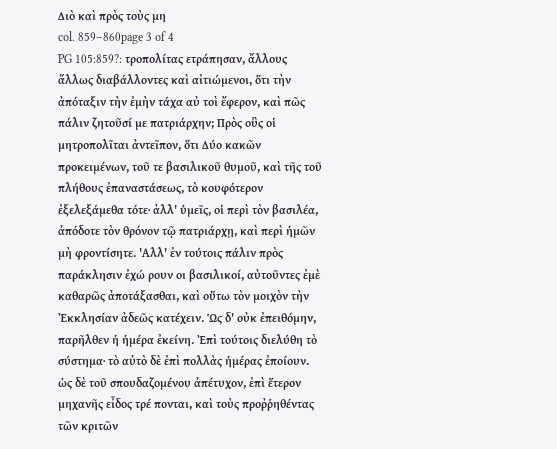Διὸ καὶ πρὸς τοὺς μη
col. 859–860page 3 of 4
PG 105:859?: τροπολίτας ετράπησαν, ἄλλους ἄλλως διαβάλλοντες καὶ αἰτιώμενοι, ὅτι τὴν ἀπόταξιν τὴν ἐμὴν τάχα αὐ τοὶ ἔφερον, καὶ πῶς πάλιν ζητοῦσί με πατριάρχην; Πρὸς οὓς οἱ μητροπολῖται ἀντεῖπον, ὅτι Δύο κακῶν προκειμένων, τοῦ τε βασιλικοῦ θυμοῦ, καὶ τῆς τοῦ πλήθους ἐπαναστάσεως, τὸ κουφότερον ἐξελεξάμεθα τότε· ἀλλ' ὑμεῖς, οἱ περὶ τὸν βασιλέα, ἀπόδοτε τὸν θρόνον τῷ πατριάρχῃ, καὶ περὶ ἡμῶν μὴ φροντίσητε. 'Αλλ' ἐν τούτοις πάλιν πρὸς παράκλησιν ἐχώ ρουν οι βασιλικοί, αὐτοῦντες ἐμὲ καθαρῶς ἀποτάξασθαι, καὶ οὕτω τὸν μοιχὸν τὴν Ἐκκλησίαν ἀδεῶς κατέχειν. Ὡς δ' οὐκ ἐπειθόμην, παρῆλθεν ἡ ἡμέρα ἐκείνη. Ἐπὶ τούτοις διελύθη τὸ σύστημα· τὸ αὐτὸ δὲ ἐπὶ πολλὰς ἡμέρας ἐποίουν. ὡς δὲ τοῦ σπουδαζομένου ἀπέτυχον, ἐπὶ ἕτερον μηχανῆς εἶδος τρέ πονται, καὶ τοὺς προῤῥηθέντας τῶν κριτῶν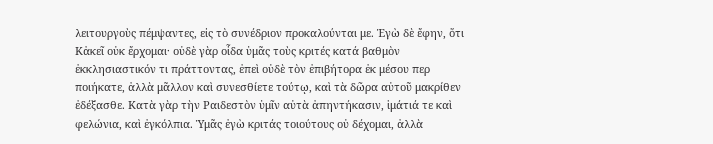λειτουργοὺς πέμψαντες, εἰς τὸ συνέδριον προκαλούνται με. Ἐγὼ δὲ ἔφην, ὅτι Κἀκεῖ οὐκ ἔρχομαι· οὐδὲ γὰρ οἷδα ὑμᾶς τοὺς κριτές κατά βαθμὸν ἐκκλησιαστικόν τι πράττοντας, ἐπεὶ οὐδὲ τὸν ἐπιβήτορα ἐκ μέσου περ ποιήκατε, ἀλλὰ μᾶλλον καὶ συνεσθίετε τούτῳ, καὶ τὰ δῶρα αὐτοῦ μακρίθεν ἐδέξασθε. Κατὰ γὰρ τὴν Ραιδεστὸν ὑμῖν αὐτὰ ἀπηντήκασιν, ἱμάτιά τε καὶ φελώνια, καὶ ἐγκόλπια. Ὑμᾶς ἐγὼ κριτάς τοιούτους οὐ δέχομαι, ἀλλὰ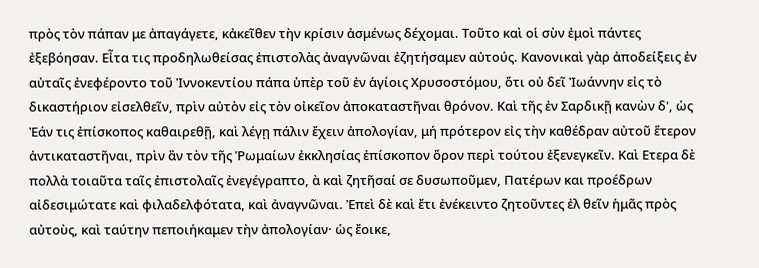πρὸς τὸν πάπαν με ἀπαγάγετε, κἀκεῖθεν τὴν κρίσιν ἀσμένως δέχομαι. Τοῦτο καὶ οἱ σὺν ἐμοὶ πάντες ἐξεβόησαν. Εἶτα τις προδηλωθείσας ἐπιστολὰς ἀναγνῶναι ἐζητήσαμεν αὐτούς. Κανονικαὶ γὰρ ἀποδείξεις ἐν αὐταῖς ἐνεφέροντο τοῦ Ἰννοκεντίου πάπα ὑπὲρ τοῦ ἐν ἁγίοις Χρυσοστόμου, ὅτι οὐ δεῖ Ἰωάννην εἰς τὸ δικαστήριον εἰσελθεῖν, πρὶν αὐτὸν εἰς τὸν οἰκεῖον ἀποκαταστῆναι θρόνον. Καὶ τῆς ἐν Σαρδικῇ κανὼν δ', ὡς Ἐάν τις ἐπίσκοπος καθαιρεθῇ, καὶ λέγῃ πάλιν ἔχειν ἀπολογίαν, μή πρότερον εἰς τὴν καθέδραν αὐτοῦ ἕτερον ἀντικαταστῆναι, πρὶν ἂν τὸν τῆς Ῥωμαίων ἐκκλησίας ἐπίσκοπον ὅρον περὶ τούτου ἐξενεγκεῖν. Καὶ Ετερα δὲ πολλὰ τοιαῦτα ταῖς ἐπιστολαῖς ἐνεγέγραπτο, ὰ καὶ ζητῆσαί σε δυσωποῦμεν, Πατέρων και προέδρων αἰδεσιμώτατε καὶ φιλαδελφότατα, καὶ ἀναγνῶναι. Ἐπεὶ δὲ καὶ ἔτι ἐνέκειντο ζητοῦντες ἐλ θεῖν ἡμᾶς πρὸς αὐτοὺς, καὶ ταύτην πεποιήκαμεν τὴν ἀπολογίαν· ὡς ἔοικε,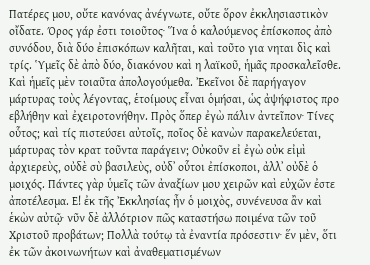Πατέρες μου, οὔτε κανόνας ἀνέγνωτε, οὔτε ὅρον ἐκκλησιαστικὸν οἴδατε. Όρος γάρ ἐστι τοιοῦτος· Ἵνα ὁ καλούμενος ἐπίσκοπος ἀπὸ συνόδου, διὰ δύο ἐπισκόπων καλῆται, καὶ τοῦτο για νηται δὶς καὶ τρίς. Ὑμεῖς δὲ ἀπὸ δύο, διακόνου καὶ η λαϊκοῦ, ἡμᾶς προσκαλεῖσθε. Καὶ ἡμεῖς μὲν τοιαῦτα ἀπολογούμεθα. Ἐκεῖνοι δὲ παρήγαγον μάρτυρας τοὺς λέγοντας, ἑτοίμους εἶναι ὁμήσαι, ὡς ἀψήφιστος προ εβλήθην καὶ ἐχειροτονήθην. Πρὸς ὅπερ ἐγὼ πάλιν ἀντεῖπον· Τίνες οὗτος; καὶ τίς πιστεύσει αὐτοῖς, ποῖος δὲ κανὼν παρακελεύεται, μάρτυρας τὸν κρατ τοῦντα παράγειν; Οὐκοῦν εἰ ἐγὼ οὐκ εἰμὶ ἀρχιερεὺς, οὐδὲ σὺ βασιλεὺς, οὐδ᾽ οὗτοι ἐπίσκοποι, ἀλλ᾽ οὐδὲ ὁ μοιχός. Πάντες γὰρ ὑμεῖς τῶν ἀναξίων μου χειρῶν καὶ εὐχῶν ἐστε ἀποτέλεσμα. Ε! ἐκ τῆς Ἐκκλησίας ἦν ὁ μοιχὸς, συνένευσα ἂν καὶ ἑκὼν αὐτῷ· νῦν δὲ ἀλλότριον πῶς καταστήσω ποιμένα τῶν τοῦ Χριστοῦ προβάτων; Πολλὰ τούτῳ τὰ ἐναντία πρόσεστιν· ἕν μὲν, ὅτι ἐκ τῶν ἀκοινωνήτων καὶ ἀναθεματισμένων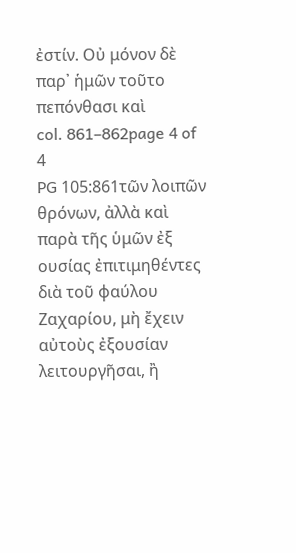ἐστίν. Οὐ μόνον δὲ παρ᾽ ἡμῶν τοῦτο πεπόνθασι καὶ
col. 861–862page 4 of 4
PG 105:861τῶν λοιπῶν θρόνων, ἀλλὰ καὶ παρὰ τῆς ὑμῶν ἐξ ουσίας ἐπιτιμηθέντες διὰ τοῦ φαύλου Ζαχαρίου, μὴ ἔχειν αὐτοὺς ἐξουσίαν λειτουργῆσαι, ἢ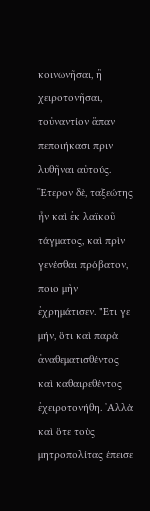κοινωνῆσαι, ἢ χειροτονῆσαι, τοὐναντίον ἅπαν πεποιήκασι πριν λυθῆναι αὐτούς. Ἕτερον δὲ, ταξεώτης ἦν καὶ ἐκ λαϊκοῦ τάγματος, καὶ πρὶν γενέσθαι πρόβατον, ποιο μὴν ἐχρημάτισεν. "Ετι γε μήν, ὅτι καὶ παρὰ ἀναθεματισθέντος καὶ καθαιρεθέντος ἐχειροτονήθη. ᾿Αλλὰ καὶ ὅτε τοὺς μητροπολίτας έπεισε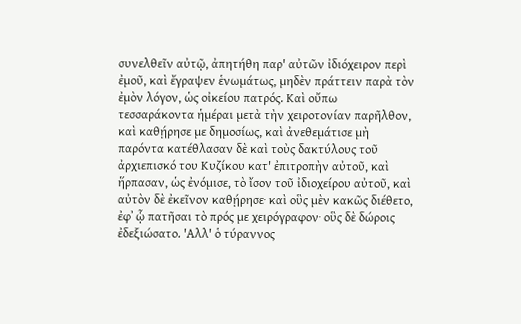συνελθεῖν αὐτῷ, ἀπητήθη παρ' αὐτῶν ἰδιόχειρον περὶ ἐμοῦ, καὶ ἔγραψεν ἑνωμάτως, μηδὲν πράττειν παρὰ τὸν ἐμὸν λόγον, ὡς οἰκείου πατρός. Καὶ οὔπω τεσσαράκοντα ἡμέραι μετὰ τὴν χειροτονίαν παρῆλθον, καὶ καθῄρησε με δημοσίως, καὶ ἀνεθεμάτισε μὴ παρόντα κατέθλασαν δὲ καὶ τοὺς δακτύλους τοῦ ἀρχιεπισκό του Κυζίκου κατ' ἐπιτροπὴν αὐτοῦ, καὶ ἥρπασαν, ὡς ἐνόμισε, τὸ ἴσον τοῦ ἰδιοχείρου αὐτοῦ, καὶ αὐτὸν δὲ ἐκεῖνον καθῄρησε· καὶ οὓς μὲν κακῶς διέθετο, ἐφ᾽ ᾧ πατῆσαι τὸ πρός με χειρόγραφον· οὓς δὲ δώροις ἐδεξιώσατο. 'Αλλ' ὁ τύραννος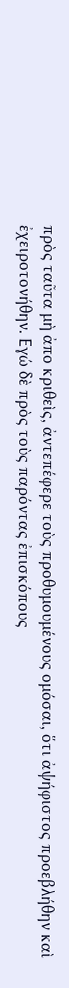πρὸς ταῦτα μὴ ἀπο κριθεὶς, ἀντεπέφερε τοὺς προθυμουμένους ομόσαι, ὅτι ἀψήφιστος προεβλήθην καὶ ἐχειροτονήθην. Εγώ δὲ πρὸς τοὺς παρόντας ἐπισκόπους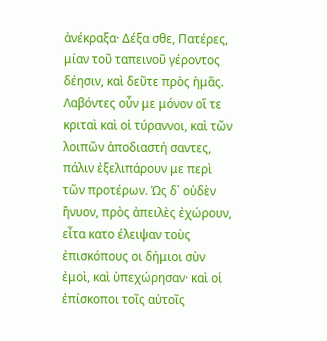ἀνέκραξα· Δέξα σθε, Πατέρες, μίαν τοῦ ταπεινοῦ γέροντος δέησιν, καὶ δεῦτε πρὸς ἡμᾶς. Λαβόντες οὖν με μόνον οἵ τε κριταὶ καὶ οἱ τύραννοι, καὶ τῶν λοιπῶν ἀποδιαστή σαντες, πάλιν ἐξελιπάρουν με περὶ τῶν προτέρων. Ὡς δ᾽ οὐδὲν ἤνυον, πρὸς ἀπειλὲς ἐχώρουν, εἶτα κατο έλειψαν τοὺς ἐπισκόπους οι δήμιοι σὺν ἐμοὶ, καὶ ὑπεχώρησαν· καὶ οἱ ἐπίσκοποι τοῖς αὐτοῖς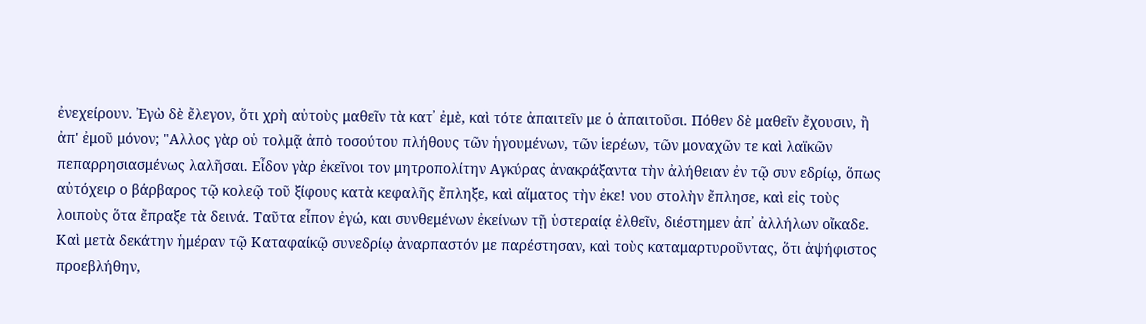ἐνεχείρουν. Ἐγὼ δὲ ἔλεγον, ὅτι χρὴ αὐτοὺς μαθεῖν τὰ κατ᾽ ἐμὲ, καὶ τότε ἀπαιτεῖν με ὁ ἀπαιτοῦσι. Πόθεν δὲ μαθεῖν ἔχουσιν, ἢ ἀπ' ἐμοῦ μόνον; "Αλλος γὰρ οὐ τολμᾷ ἀπὸ τοσούτου πλήθους τῶν ἡγουμένων, τῶν ἱερέων, τῶν μοναχῶν τε καὶ λαϊκῶν πεπαρρησιασμένως λαλῆσαι. Εἶδον γὰρ ἐκεῖνοι τον μητροπολίτην Αγκύρας ἀνακράξαντα τὴν ἀλήθειαν ἐν τῷ συν εδρίῳ, ὅπως αὐτόχειρ ο βάρβαρος τῷ κολεῷ τοῦ ξίφους κατὰ κεφαλῆς ἔπληξε, καὶ αἵματος τὴν ἐκε! νου στολὴν ἔπλησε, καὶ εἰς τοὺς λοιποὺς ὅτα ἔπραξε τὰ δεινά. Ταῦτα εἶπον ἐγώ, και συνθεμένων ἐκείνων τῇ ὑστεραίᾳ ἐλθεῖν, διέστημεν ἀπ᾿ ἀλλήλων οἴκαδε. Καὶ μετὰ δεκάτην ἡμέραν τῷ Καταφαίκῷ συνεδρίῳ ἀναρπαστόν με παρέστησαν, καὶ τοὺς καταμαρτυροῦντας, ὅτι ἀψήφιστος προεβλήθην,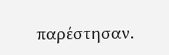παρέστησαν.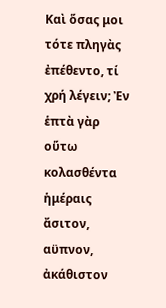Καὶ ὅσας μοι τότε πληγὰς ἐπέθεντο, τί χρή λέγειν; Ἐν ἑπτὰ γὰρ οὕτω κολασθέντα ἡμέραις ἄσιτον, αϋπνον, ἀκάθιστον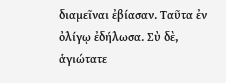διαμεῖναι ἐβίασαν. Ταῦτα ἐν ὀλίγῳ ἐδήλωσα. Σὺ δὲ, ἁγιώτατε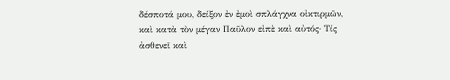δέσποτά μου, δείξον ἐν ἐμοὶ σπλάγχνα οἰκτιρμῶν, καὶ κατὰ τὸν μέγαν Παῦλον εἰπὲ καὶ αὐτός· Τίς ἀσθενεῖ καὶ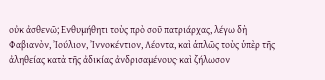οὐκ ἀσθενῶ; Ενθυμήθητι τοὺς πρὸ σοῦ πατριάρχας, λέγω δὴ Φαβιανὸν, Ἰούλιον, Ἰννοκέντιον, Λέοντα, καὶ ἁπλῶς τοὺς ὑπὲρ τῆς ἀληθείας κατὰ τῆς ἀδικίας ἀνδρισαμένους· καὶ ζήλωσον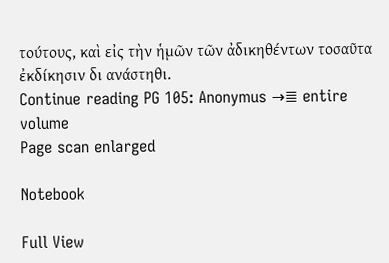τούτους, καὶ εἰς τὴν ἡμῶν τῶν ἀδικηθέντων τοσαῦτα ἐκδίκησιν δι ανάστηθι.
Continue reading PG 105: Anonymus →≣ entire volume
Page scan enlarged

Notebook

Full View